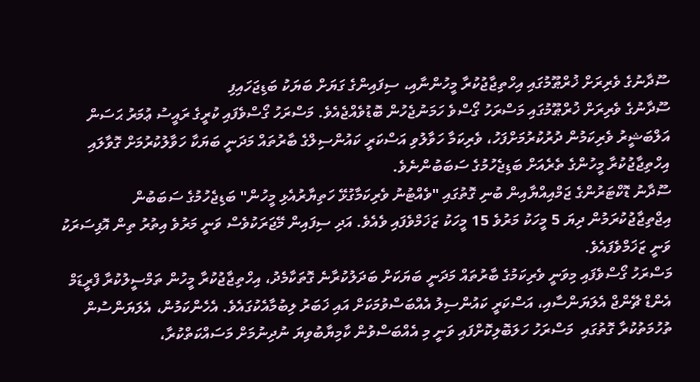ސޫދާނުގެ ވެރިރަށް ޚުރްޠޫމުގައި އިހްތިޖާޖުކުރާ މީހުންނާއި، ސިފައިންގެ ގަޔަށް ބަޔަކު ބަޑިޖަހައިފި
ސޫދާނުގެ ވެރިރަށް ޚުރްޠޫމުގައި މަސްރަހު ގޯސްވެ ހަމަނުޖެހުން ބޮޑުވެއްޖެއެވެ. މަސްރަހު ގޯސްވެފައި ކުރީގެ ރައީސު ޢުމަރު ޙަސަން އަލްބަޝީރު ވެރިކަމުން ދުރުކުރުމަށްފަހު، ވެރިކަމާ ހަވާލުވި އަސްކަރީ ކައުންސިލްގެ ބާރުތައް މަދަނީ ބަޔަކާ ހަވާލުކުރުމަށް ގޮވާލައި އިހްތިޖާޖުކުރާ މީހުންގެ ތެރެއަށް ބަޑިޖެހުމުގެ ސަބަބުންނެވެ.
ސޫދާނު ޑޮކްޓަރުންގެ ޖަމްއިއްޔާއިން ބުނި ގޮތުގައި "ވެއްޓުނު ވެރިކަމާގުޅޭ ހަތިޔާރުއެޅި މީހުން" ބަޑިޖެހުމުގެ ސަބަބުން އިޖްތިޖާޖުކުރަމުން ދިޔަ 5 މީހަކު މަރުވެ 15 މީހަކު ޒަޚަމްވެފައި ވެއެވެ. އަދި ސިފައިން މޭޖަރަކުވެސް ވަނީ މަރުވެ އިތުރު ތިން އޮފިސަރަކު ވަނީ ޒަޚަމްވެފައެވެ.
މަސްރަހު ގޯސްވެފައި މިވަނީ ވެރިކަމުގެ ބާރުތައް މަދަނީ ބަޔަކަށް ބަދަލުކުރާނެ ގޮތަކާމެދު، އިހްތިޖާޖުކުރާ މީހުން ތަމްސީލުކުރާ ފްރީޑަމް އެންޑް ޗޭންޖް އެލަޔަންސާއި، އަސްކަރީ ކައުންސިލު އެއްބަސްވުމަކަށް އައި ޚަބަރު ލިބުމާއެކުގައެވެ. އެހެންކަމުން، އެލަޔަންސުން ތުހުމަތުކުރާ ގޮތުގައި  މަސްރަހު ހަލަބޮލިކޮށްފައި ވަނީ މި އެއްބަސްވުން ކާމިޔާބުވިޔަ ނުދިނުމަށް މަސައްކަތްކުރާ،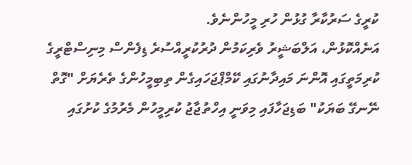ކުރީގެ ސަރުކާރާ ގުޅުން ހުރި މީހުންނެވެ.
އަނެއްކޮޅުން، އަލްބަޝީރު ވެރިކަމުން ދުރުކުރީއްސުރެ ޑިފެންސް މިނިސްޓްރީގެ ކުރިމަތީގައި އޮންނަ މައިދާނުގައި ކޭމްޕްޖަހައިގެން ތިބިމީހުންގެ ތެރެޔަށް "ގޮތް ނޭނގޭ ބަޔަކު" ބަޑިޖަހާފައި މިވަނީ އިހްތުޖާޖު ކުރިމީހުން މެރުމުގެ ކުށުގައި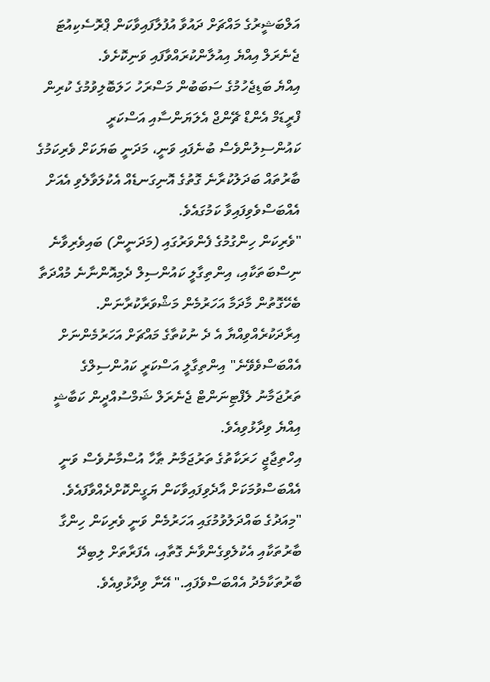އަލްބަޝީރުގެ މައްޗަށް ދައުވާ އުފުލާފައިވާކަން ޕްރޮސެކިއުޓަ ޖެނެރަލް އިއްޔެ އިއުލާންކުރައްވާފައި ވަނިކޮށެވެ.
އިއްޔެ ބަޑިޖެހުމުގެ ސަބަބުން މަސްރަހު ހަލަބޮލިވުމުގެ ކުރިން ފްރީޑަމް އެންޑް ޗޭންޖް އެލަޔަންސާއި އަސްކަރީ ކައުންސިލުންވެސް ބުނެފައި ވަނީ، މަދަނީ ބަޔަކަށް ވެރިކަމުގެ ބާރުތައް ބަދަލުކުރާނެ ގޮތުގެ އޮނިގަނޑެއް އެކުލަވާލެވި އެއަށް އެއްބަސްވެވިފައިވާ ކަމުގައެވެ.
"ވެރިކަން ހިންގުމުގެ ފެންވަރުގައި (މަދަނީން) ބައިވެރިވާނެ ނިސްބަތަކާއި، އިންތިގާލީ ކައުންސިލް ދެމިއޮންނާނެ މުއްދަތާ ބެހޭގޮތުން މާދަމާ އަހަރުމެން މަޝްވަރާކުރާނަން. އިރާދަކުރެއްވިއްޔާ އެ ދެ ނުކުތާގެ މައްޗަށް އަހަރުމެންނަށް އެއްބަސްވެވޭނެ" އިންތިގާލީ އަސްކަރީ ކައުންސިލްގެ ތަރުޖަމާނު ލެފްޓިނަންޓް ޖެނެރަލް ޝަމްސުއްދީން ކަބާޝީ އިއްޔެ ވިދާޅުވިއެވެ.
އިހްތިޖާޖީ ހަރަކާތުގެ ތަރުޖަމާނު ޠާހާ އުސްމާނުވެސް ވަނީ އެއްބަސްވުމަކަށް އާދެވިފައިވާކަން ޔަގީންކޮށްދެއްވާފައެވެ. "މިއަދުގެ ބައްދަލުވުމުގައި އަހަރުމެން ވަނީ ވެރިކަން ހިންގާ ބާރުތަކާއި އެކުލެވިގެންވާނެ ގޮތާއި، އެފަރާތަށް ލިބިދޭ ބާރުތަކާމެދު އެއްބަސްވެފައި." އޭނާ ވިދާޅުވިއެވެ.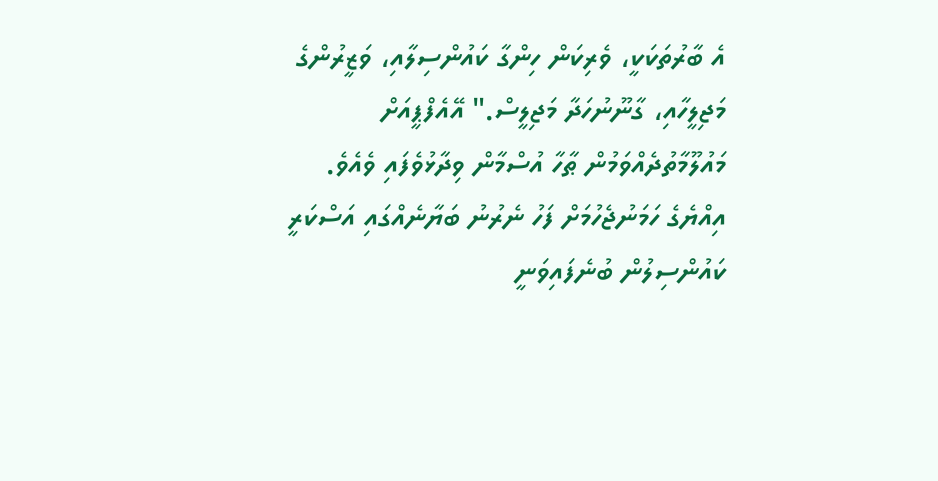އެ ބާރުތަކަކީ، ވެރިކަން ހިންގާ ކައުންސިލާއި، ވަޒީރުންގެ މަޖިލީހާއި، ގާނޫނުހަދާ މަޖިލީސް." އޭއެފްޕީއަށް މައުލޫމާތުދެއްވަމުން ޠާހާ އުސްމާން ވިދާޅުވެފައި ވެއެވެ.
އިއްޔެގެ ހަމަނުޖެހުމަށް ފަހު ނެރުނު ބަޔާނެއްގައި އަސްކަރީ ކައުންސިލުން ބުނެފައިވަނީ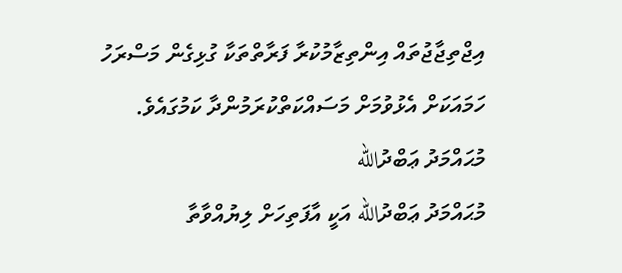އިޖްތިޖާޖުތައް އިންތިޒާމުކުރާ ފަރާތްތަކާ ގުޅިގެން މަސްރަހު ހަމައަކަށް އެޅުވުމަށް މަސައްކަތްކުރަމުންދާ ކަމުގައެވެ.
މުޙައްމަދު ޢަބްދުالله
މުޙައްމަދު ޢަބްދުالله އަކީ އާފަތިހަށް ލިޔުއްވާތާ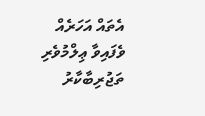އެތައް އަހަރެއް ވެފައިވާ ޢިލްމުވެރި ތަޖުރިބާކާރު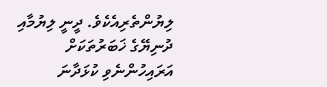ލިޔުންތެރިއެކެވެ. ދީނީ ލިޔުމާއި ދުނިޔޭގެ ޚަބަރުތަކަށް އަރައިހުންނެވި ކުޅަދާނަ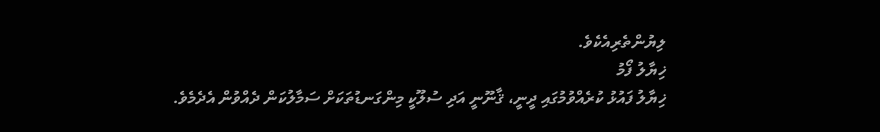ލިޔުންތެރިއެކެވެ.
ޚިޔާލު ފޯމު
ޚިޔާލު ފައުޅު ކުރެއްވުމުގައި ދީނީ، ޤާނޫނީ އަދި ސުލޫކީ މިންގަނޑުތަކަށް ސަމާލުކަން ދެއްވުން އެދެމެވެ.